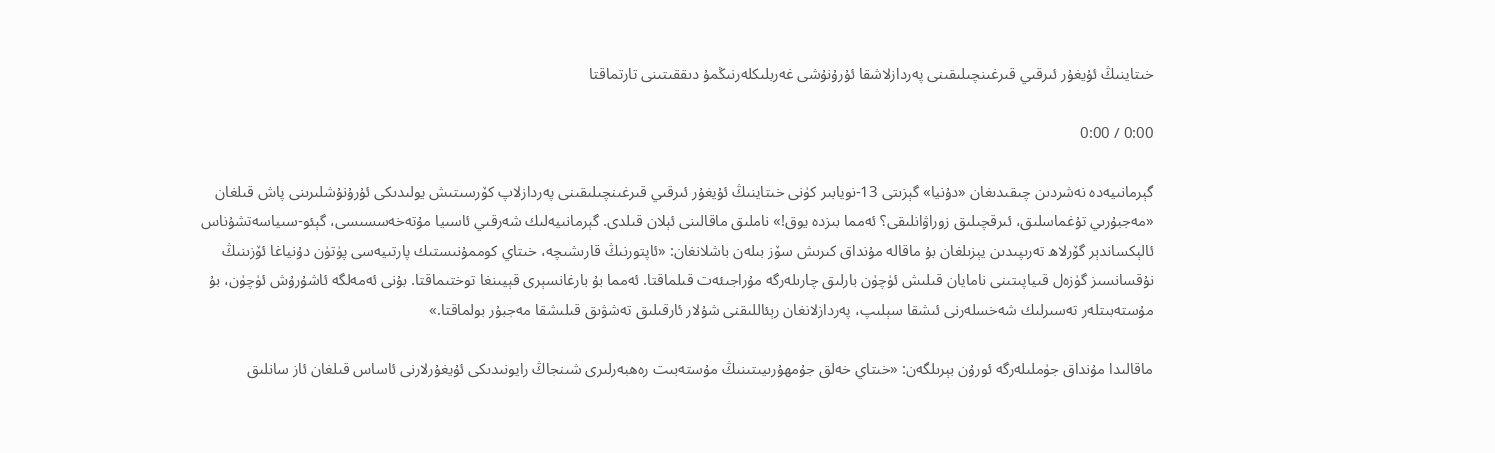خىتاينىڭ ئۇيغۇر ئىرقىي قىرغىنچىلىقىنى پەردازلاشقا ئۇرۇنۇشى غەربلىكلەرنىڭمۇ دىققىتىنى تارتماقتا

0:00 / 0:00

گېرمانىيەدە نەشردىن چىقىدىغان «دۇنيا» گېزىتى 13-نويابىر كۈنى خىتاينىڭ ئۇيغۇر ئىرقىي قىرغىنچىلىقىنى پەردازلاپ كۆرسىتىش يولىدىكى ئۇرۇنۇشلىرىنى پاش قىلغان «مەجبۇرىي تۇغماسلىق، ئىرقچىلىق زوراۋانلىقى؟ ئەمما بىزدە يوق!» ناملىق ماقالىنى ئېلان قىلدى. گېرمانىيەلىك شەرقىي ئاسىيا مۇتەخەسسىسى، گېئو-سىياسەتشۇناس ئالېكساندېر گۆرلاھ تەرىپىدىن يېزىلغان بۇ ماقالە مۇنداق كىرىش سۆز بىلەن باشلانغان: «ئاپتورنىڭ قارىشىچە، خىتاي كوممۇنىستىك پارتىيەسى پۈتۈن دۇنياغا ئۆزىنىڭ نۇقسانسىز گۈزەل قىياپىتىنى نامايان قىلىش ئۈچۈن بارلىق چارىلەرگە مۇراجىئەت قىلماقتا. ئەمما بۇ بارغانسېرى قېيىنغا توختىماقتا. بۇنى ئەمەلگە ئاشۇرۇش ئۈچۈن، بۇ مۇستەبىتلەر تەسىرلىك شەخسلەرنى ئىشقا سېلىپ، پەردازلانغان رېئاللىقنى شۇلار ئارقىلىق تەشۋىق قىلىشقا مەجبۇر بولماقتا.»

ماقالىدا مۇنداق جۈملىلەرگە ئورۇن بېرىلگەن: «خىتاي خەلق جۇمھۇرىيىتىنىڭ مۇستەبىت رەھبەرلىرى شىنجاڭ رايونىدىكى ئۇيغۇرلارنى ئاساس قىلغان ئاز سانلىق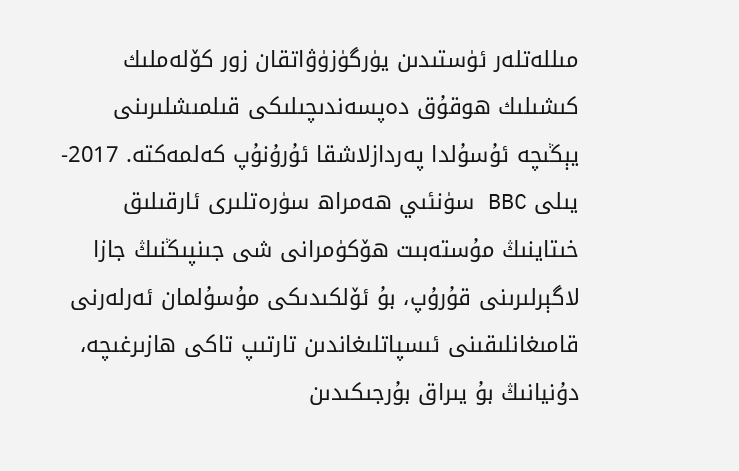مىللەتلەر ئۈستىدىن يۈرگۈزۈۋاتقان زور كۆلەملىك كىشىلىك ھوقۇق دەپسەندىچىلىكى قىلمىشلىرىنى يېڭىچە ئۇسۇلدا پەردازلاشقا ئۇرۇنۇپ كەلمەكتە. 2017-يىلى BBC سۈنئىي ھەمراھ سۈرەتلىرى ئارقىلىق خىتاينىڭ مۇستەبىت ھۆكۈمرانى شى جىنپىڭنىڭ جازا لاگېرلىرىنى قۇرۇپ، بۇ ئۆلكىدىكى مۇسۇلمان ئەرلەرنى قامىغانلىقىنى ئىسپاتلىغاندىن تارتىپ تاكى ھازىرغىچە، دۇنيانىڭ بۇ يىراق بۇرجىكىدىن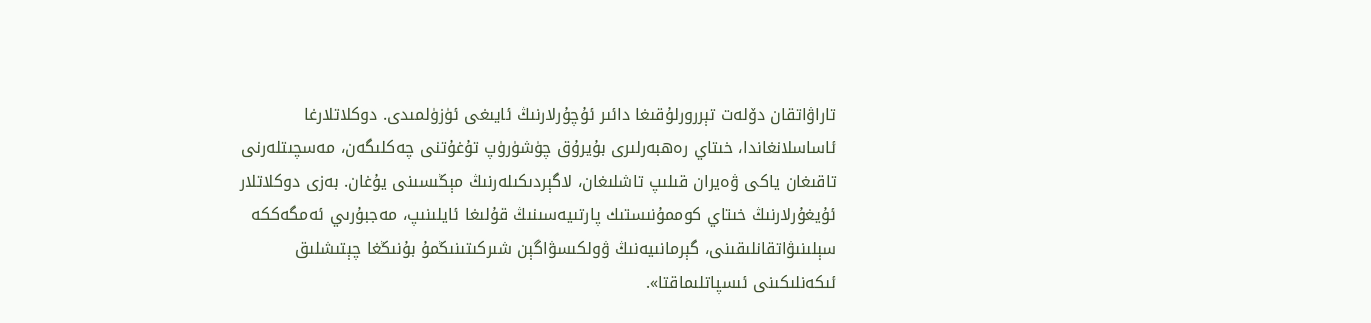تاراۋاتقان دۆلەت تېررورلۇقىغا دائىر ئۇچۇرلارنىڭ ئايىغى ئۈزۈلمىدى. دوكلاتلارغا ئاساسلانغاندا، خىتاي رەھبەرلىرى بۇيرۇق چۈشۈرۈپ تۇغۇتنى چەكلىگەن، مەسچىتلەرنى تاقىغان ياكى ۋەيران قىلىپ تاشلىغان، لاگېردىكىلەرنىڭ مېڭىسىنى يۇغان. بەزى دوكلاتلار ئۇيغۇرلارنىڭ خىتاي كوممۇنىستىك پارتىيەسىنىڭ قۇلىغا ئايلىنىپ، مەجبۇرىي ئەمگەككە سېلىنىۋاتقانلىقىنى، گېرمانىيەنىڭ ۋولكىسۋاگېن شىركىتىنىڭمۇ بۇنىڭغا چېتىشلىق ئىكەنلىكىنى ئىسپاتلىماقتا».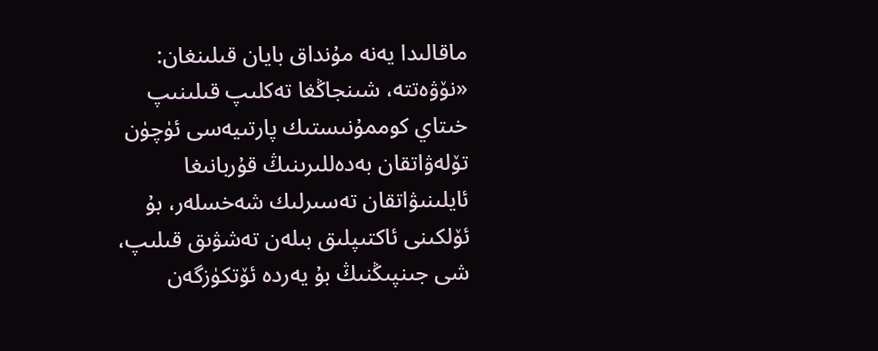ماقالىدا يەنە مۇنداق بايان قىلىنغان: «نۆۋەتتە، شىنجاڭغا تەكلىپ قىلىنىپ خىتاي كوممۇنىستىك پارتىيەسى ئۈچۈن تۆلەۋاتقان بەدەللىرىنىڭ قۇربانىغا ئايلىنىۋاتقان تەسىرلىك شەخسلەر، بۇ ئۆلكىنى ئاكتىپلىق بىلەن تەشۋىق قىلىپ، شى جىنپىڭنىڭ بۇ يەردە ئۆتكۈزگەن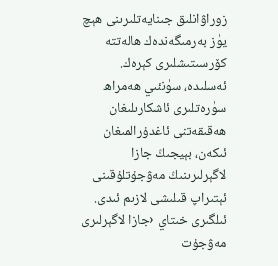زوراۋانلىق جىنايەتلىرىنى ھېچ يۈز بەرمىگەندەك ھالەتتە كۆرسىتىشلىرى كېرەك. ئەسلىدە، سۈنئىي ھەمراھ سۈرەتلىرى ئاشكارىلىغان ھەقىقەتنى ئاغدۇرالمىغان ئىكەن، بېيجىڭ جازا لاگېرلىرىنىڭ مەۋجۇتلۇقىنى ئېتىراپ قىلىشى لازىم ئىدى. ئىلگىرى خىتاي ‹جازا لاگېرلىرى مەۋجۇت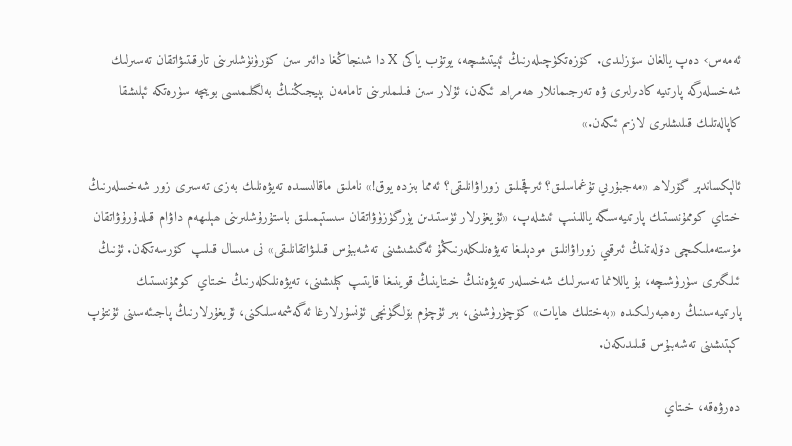ئەمەس› دەپ يالغان سۆزلىدى. كۆزەتكۈچىلەرنىڭ ئېيتىشىچە، يوتۇب ياكى X دا شىنجاڭغا دائىر سىن كۆرۈنۈشلىرىنى تارقىتىۋاتقان تەسىرلىك شەخسلەرگە پارتىيە كادىرلىرى ۋە تەرجىمانلار ھەمراھ ئىكەن، ئۇلار سىن فىلىملىرىنى تامامەن بېيجىڭنىڭ بەلگىلىمىسى بويىچە سۈرەتكە ئېلىشقا كاپالەتلىك قىلىشلىرى لازىم ئىكەن.»

ئالېكساندېر گۆرلاھ «مەجبۇرىي تۇغماسلىق؟ ئىرقچىلىق زوراۋانلىقى؟ ئەمما بىزدە يوق!» ناملىق ماقالىسىدە تەيۋەنلىك بەزى تەسىرى زور شەخسلەرنىڭ خىتاي كوممۇنىستىك پارتىيەسىگە ياللىنىپ ئىشلەپ، «ئۇيغۇرلار ئۈستىدىن يۈرگۈزۈۋاتقان سىستېمىلىق باستۇرۇشلىرىنى ھېلىھەم داۋام قىلدۇرۇۋاتقان مۇستەملىكىچى دۆلەتنىڭ ئىرقىي زوراۋانلىق مودېلىغا تەيۋەنلىكلەرنىڭمۇ ئەگىشىشىنى تەشەببۇس قىلىۋاتقانلىقى» نى مىسال قىلىپ كۆرسەتكەن. ئۇنىڭ ئىلگىرى سۈرۈشىچە، بۇ ياللانما تەسىرلىك شەخسلەر تەيۋەننىڭ خىتاينىڭ قوينىغا قايتىپ كېلىشىنى، تەيۋەنلىكلەرنىڭ خىتاي كوممۇنىستىك پارتىيەسىنىڭ رەھبەرلىكىدە «بەختلىك ھايات» كۆچۈرۈشىنى، بىر ئۇچۇم بۆلگۈنچى ئۇنسۇرلارغا ئەگەشمەسلىكنى، ئۇيغۇرلارنىڭ پاجىئەسىنى ئۇنتۇپ كېتىشىنى تەشەببۇس قىلىدىكەن.

دەرۋەقە، خىتاي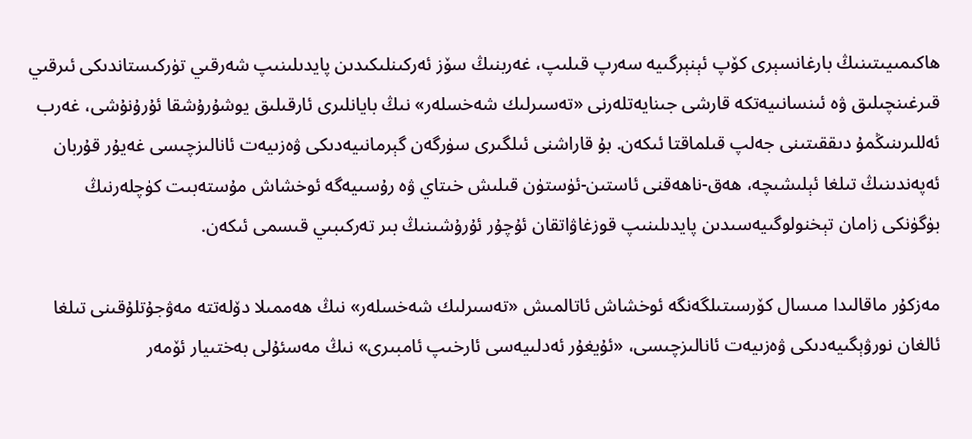ھاكىمىيىتىنىڭ بارغانسېرى كۆپ ئېنېرگىيە سەرپ قىلىپ، غەربنىڭ سۆز ئەركىنلىكىدىن پايدىلىنىپ شەرقىي تۈركىستاندىكى ئىرقىي قىرغىنچىلىق ۋە ئىنسانىيەتكە قارشى جىنايەتلەرنى «تەسىرلىك شەخسلەر» نىڭ بايانلىرى ئارقىلىق يوشۇرۇشقا ئۇرۇنۇشى، غەرب ئەللىرىنىڭمۇ دىققىتىنى جەلپ قىلماقتا ئىكەن. بۇ قاراشنى ئىلگىرى سۈرگەن گېرمانىيەدىكى ۋەزىيەت ئانالىزچىسى غەيۇر قۇربان ئەپەندىنىڭ تىلغا ئېلىشىچە، ھەق-ناھەقنى ئاستىن-ئۈستۈن قىلىش خىتاي ۋە رۇسىيەگە ئوخشاش مۇستەبىت كۈچلەرنىڭ بۈگۈنكى زامان تېخنولوگىيەسىدىن پايدىلىنىپ قوزغاۋاتقان ئۇچۇر ئۇرۇشىنىڭ بىر تەركىبىي قىسمى ئىكەن.

مەزكۇر ماقالىدا مىسال كۆرسىتىلگەنگە ئوخشاش ئاتالمىش «تەسىرلىك شەخسلەر» نىڭ ھەممىلا دۆلەتتە مەۋجۇتلۇقىنى تىلغا ئالغان نورۋېگىيەدىكى ۋەزىيەت ئانالىزچىسى، «ئۇيغۇر ئەدلىيەسى ئارخىپ ئامبىرى» نىڭ مەسئۇلى بەختىيار ئۆمەر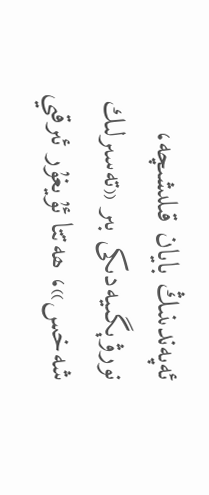ئەپەندىنىڭ بايان قىلىشىچە، نورۋېگىيەدىكى بىر «تەسىرلىك شەخس»، ھەتتا ئۇيغۇر ئىرقىي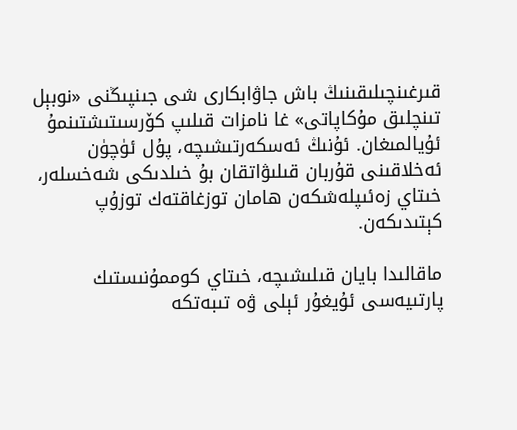قىرغىنچىلىقىنىڭ باش جاۋابكارى شى جىنپىڭنى «نوبېل تىنچلىق مۇكاپاتى» غا نامزات قىلىپ كۆرسىتىشتىنمۇ ئۇيالمىغان. ئۇنىڭ ئەسكەرتىشىچە، پۇل ئۈچۈن ئەخلاقىنى قۇربان قىلىۋاتقان بۇ خىلدىكى شەخسلەر، خىتاي زەئىپلەشكەن ھامان توزغاقتەك توزۇپ كېتىدىكەن.

ماقالىدا بايان قىلىشىچە، خىتاي كوممۇنىستىك پارتىيەسى ئۇيغۇر ئېلى ۋە تىبەتكە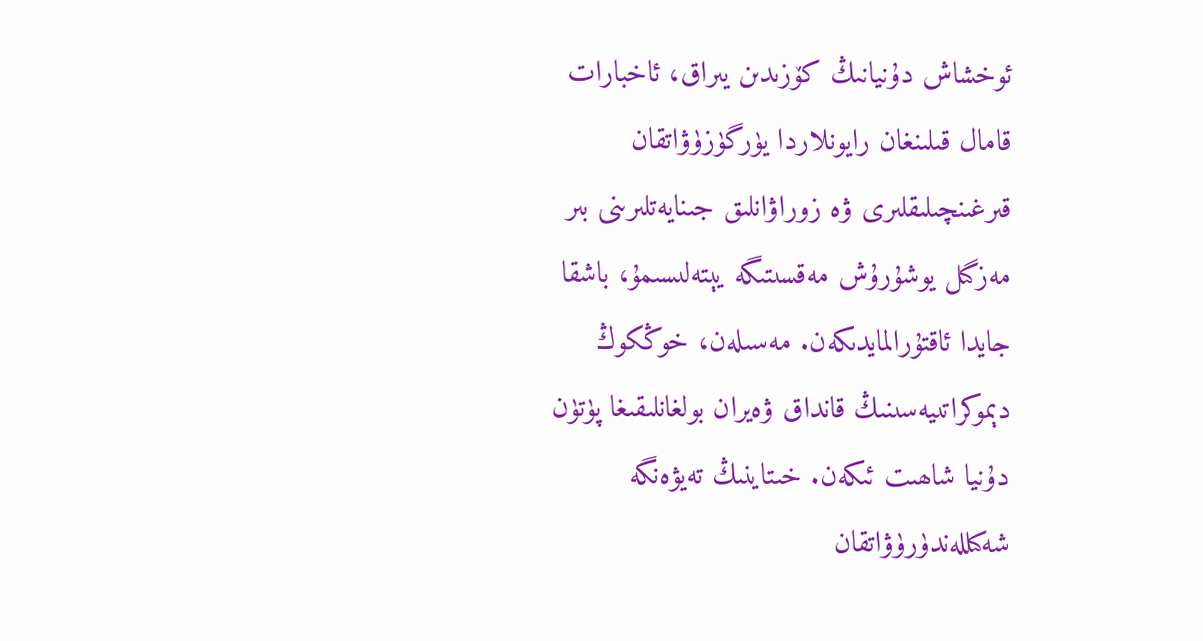ئوخشاش دۇنيانىڭ كۆزىدىن يىراق، ئاخبارات قامال قىلىنغان رايونلاردا يۈرگۈزۈۋاتقان قىرغىنچىلىقلىرى ۋە زوراۋانلىق جىنايەتلىرىنى بىر مەزگىل يوشۇرۇش مەقسىتىگە يېتەلىسىمۇ، باشقا جايدا ئاقتۇرالمايدىكەن. مەسىلەن، خوڭكوڭ دېموكراتىيەسىنىڭ قانداق ۋەيران بولغانلىقىغا پۈتۈن دۇنيا شاھىت ئىكەن. خىتاينىڭ تەيۋەنگە شەكىللەندۈرۈۋاتقان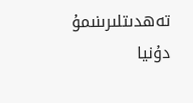تەھدىتلىرىنىمۇ دۇنيا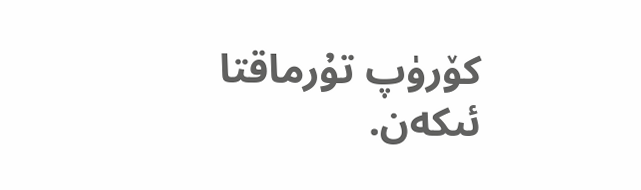كۆرۈپ تۇرماقتا ئىكەن.